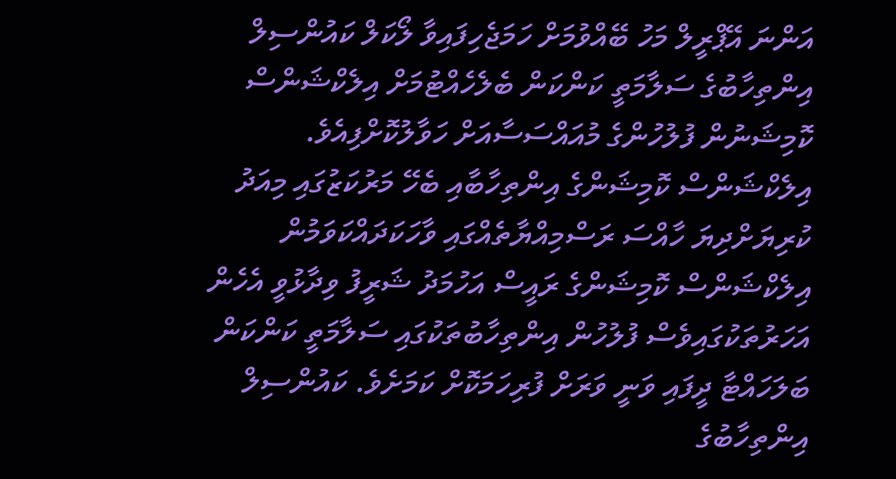އަންނަ އޭޕްރީލް މަހު ބޭއްވުމަށް ހަމަޖެހިފައިވާ ލޯކަލް ކައުންސިލް އިންތިހާބުގެ ސަލާމަތީ ކަންކަން ބެލެހެއްޓުމަށް އިލެކްޝަންސް ކޮމިޝަނުން ފުލުހުންގެ މުއައްސަސާއަށް ހަވާލުކޮށްފިއެވެ.
އިލެކްޝަންސް ކޮމިޝަންގެ އިންތިހާބާއި ބެހޭ މަރުކަޒުގައި މިއަދު ކުރިޔަށްދިޔަ ހާއްސަ ރަސްމިއްޔާތެއްގައި ވާހަކަދައްކަވަމުން އިލެކްޝަންސް ކޮމިޝަންގެ ރައީސް އަހުމަދު ޝަރީފު ވިދާޅުވީ އެހެން އަހަރުތަކުގައިވެސް ފުލުހުން އިންތިހާބުތަކުގައި ސަލާމަތީ ކަންކަން ބަލަހައްޓާ ދީފައި ވަނީ ވަރަށް ފުރިހަމަކޮށް ކަމަށެވެ. ކައުންސިލް އިންތިހާބުގެ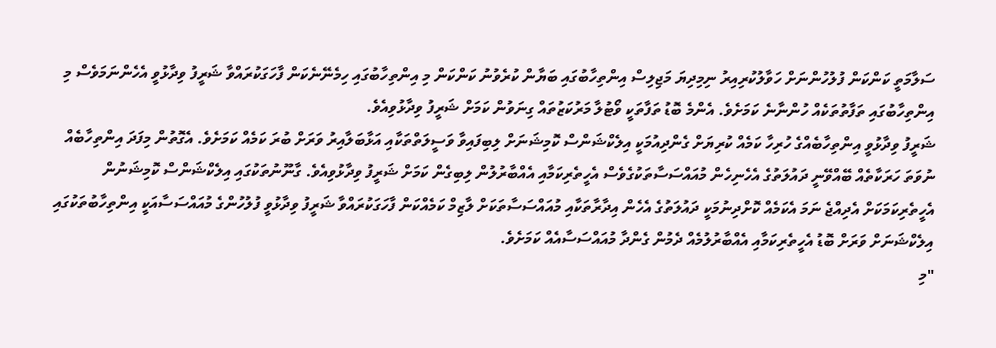ސަލާމަތީ ކަންކަން ފުލުހުންނަށް ހަވާލުކުރިއިރު ނިމިދިޔަ މަޖިލިސް އިންތިހާބުގައި ބަޔާން ކުރެވުނު ކަންކަން މި އިންތިހާބުގައި ހިމެނޭނެކަން ފާހަގަކުރައްވާ ޝަރީފު ވިދާޅުވީ އެހެންނަމަވެސް މި އިންތިހާބުގައި ތަފާތުތަކެއް ހުންނާނެ ކަމަށެވެ. އެންމެ ބޮޑު ތަފާތަކީ ވޯޓުލާ މަރުކަޒުތައް ގިނަވުން ކަމަށް ޝަރީފު ވިދާޅުވިއެވެ.
ޝަރީފު ވިދާޅުވީ އިންތިހާބެއްގެ ހުރިހާ ކަމެއް ކުރިޔަށް ގެންދިއުމަކީ އިލެކްޝަންސް ކޮމިޝަނަށް ލިބިފައިވާ ވަސީލަތްތަކާއި އަޅާބަލާއިރު ވަރަށް ބުރަ ކަމެއް ކަމަށެވެ. އެގޮތުން މިފަދަ އިންތިހާބެއް ނުވަތަ ހަރަކާތެއް ބޭއްވޭނީ ދައުލަތުގެ އެހެނިހެން މުއައްސަސާތަކުގެވެސް އެހީތެރިކަމާއި އެއްބާރުލުން ލިބިގެން ކަމަށް ޝަރީފު ވިދާޅުވިއެވެ. ގާނޫނުތަކުގައި އިލެކްޝަންސް ކޮމިޝަނުން އެހީތެރިކަމަކަށް އެދިއްޖެ ނަމަ އެކަމެއް ކޮށްދިނުމަކީ ދައުލަތުގެ އެހެން އިދާރާތަކާއި މުއައްސަސާތަކަށް ލާޒިމް ކަމެއްކަން ފާހަގަކުރައްވާ ޝަރީފު ވިދާޅުވީ ފުލުހުންގެ މުއައްސަސާއަކީ އިންތިހާބުތަކުގައި އިލެކްޝަނަށް ވަރަށް ބޮޑު އެހީތެރިކަމާއި އެއްބާރުލުމެއް ދެމުން ގެންދާ މުއައްސަސާއެއް ކަމަށެވެ.
"މި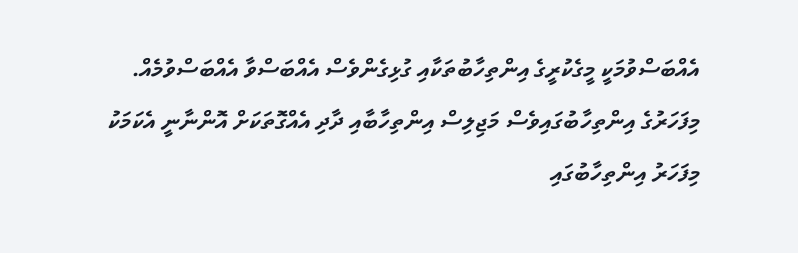އެއްބަސްވުމަކީ މީގެކުރީގެ އިންތިހާބުތަކާއި ގުޅިގެންވެސް އެއްބަސްވާ އެއްބަސްވުމެއް. މިފަހަރުގެ އިންތިހާބުގައިވެސް މަޖިލިސް އިންތިހާބާއި ދާދި އެއްގޮތަކަށް އޮންނާނީ އެކަމަކު މިފަހަރު އިންތިހާބުގައި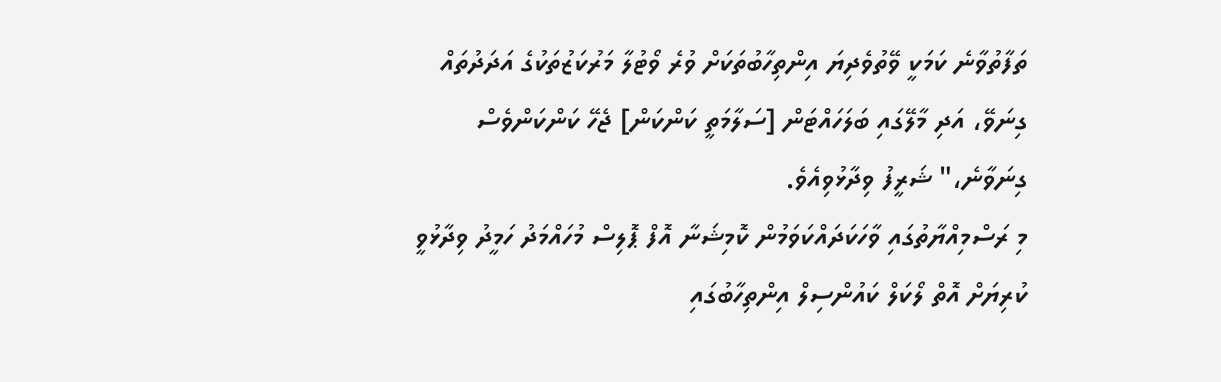ތަފާތުވާނެ ކަމަކީ ވޭތުވެދިޔަ އިންތިހާބުތަކަށް ވުރެ ވޯޓުލާ މަރުކަޒުތަކުގެ އަދަދުތައް ގިނަވޭ، އަދި މާލޭގައި ބަލަހައްޓަން [ސަލާމަތީ ކަންކަން] ޖެހޭ ކަންކަންވެސް ގިނަވާނެ،" ޝަރީފު ވިދާޅުވިއެވެ.
މި ރަސްމިއްޔާތުގައި ވާހަކަދައްކަވަމުން ކޮމިޝަނާ އޮފް ޕޮލިސް މުހައްމަދު ހަމީދު ވިދާޅުވީ ކުރިޔަށް އޮތް ލޯކަލް ކައުންސިލް އިންތިހާބުގައި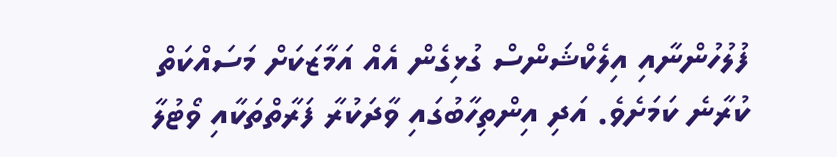ފުލުހުންނާއި އިލެކްޝަންސް ގުޅިގެން އެއް އަމާޒަކަށް މަސައްކަތް ކުރާނެ ކަމަށެވެ. އަދި އިންތިހާބުގައި ވާދަކުރާ ފަރާތްތަކާއި ވޯޓުލާ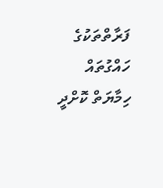ފަރާތްތަކުގެ ހައްގުތައް ހިމާޔަތް ކޮށްދީ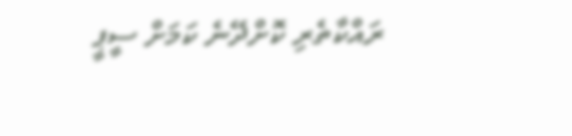ރައްކާތެރި ކޮށްދޭނެ ކަމަށް ސީޕީ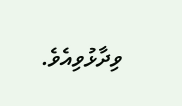ވިދާޅުވިއެވެ.